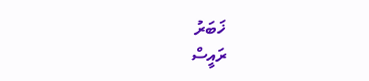ޚަބަރު
ރައީސް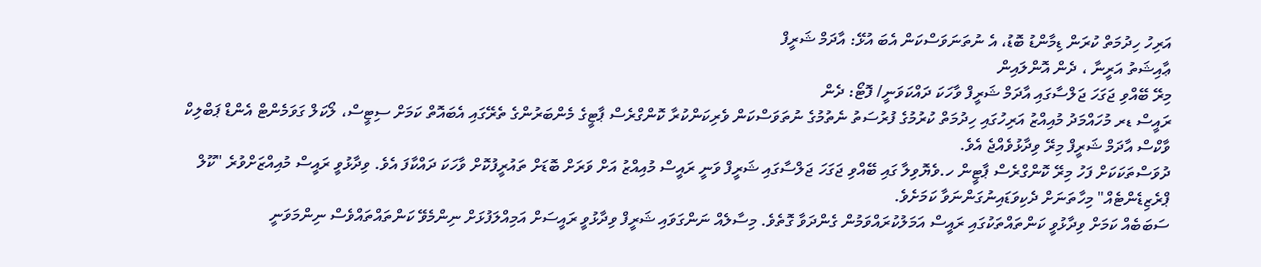އަރިހު ހިދުމަތް ކުރަން ޑިމާންޑު ބޮޑު، އެ ނުތަނަވަސްކަން އެބަ އުޅޭ: އާދަމް ޝަރީފް
ޢާއިޝަތު އަރީނާ ، ދެން އޮންލައިން
މިރޭ ބޭއްވި ޖަގަހަ ޖަލްސާގައި އާދަމް ޝަރީފް ވާހަކަ ދައްކަވަނީ/ ފޮޓޯ: ދެން
ރައީސް ޑރ މުހައްމަދު މުއިއްޒު އަރިހުގައި ހިދުމަތް ކުރުމުގެ ފުރުސަތު ނެތުމުގެ ނުތަވަސްކަން ވެރިކަންކުރާ ކޮންގްރެސް ޕާޓީގެ މެންބަރުންގެ ތެރޭގައި އެބައޮތް ކަމަށް ސިޓީސް، ލޯކަލް ގަވަމެންޓް އެންޑް ޕަބްލިކް ވާކްސް އާދަމް ޝަރީފް މިރޭ ވިދާޅުވެއްޖެ އެވެ.
ދުވަސްތަކަކަށް ފަހު މިރޭ ކޮންގްރެސް ޕާޓީން ހ.ވެޔޮވިލާ ގައި ބޭއްވި ޖަގަހަ ޖަލްސާގައި ޝަރީފް ވަނީ ރައީސް މުއިއްޒު އަށް ވަރަށް ބޮޑަށް ތައުރީފުކޮށް ވާހަކަ ދައްކާފަ އެވެ. ވިދާޅުވީ ރައީސް މުއިއްޒަށްވުރެ "ކޫލް ޕްރެޒިޑެންޓެއް" މިހާތަނަށް ދެކިވަޑައިނުގަންނަވާ ކަމަށެވެ.
ސަބަބެއް ކަމަށް ވިދާޅުވީ ކަންތައްތަކުގައި ރައީސް އަމަލުކުރައްވަމުން ގެންދަވާ ގޮތެވެ. މިސާލެއް ނަންގަވައި ޝަރީފް ވިދާޅުވީ ރައީސަށް އަމިއްލަފުޅަށް ނިންމެވޭ ކަންތައްތައްވެސް ނިންމަވަނީ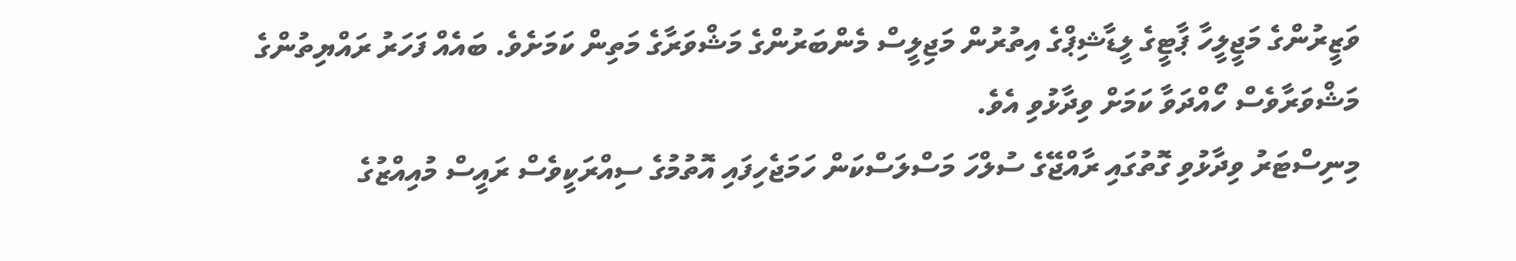ވަޒީރުންގެ މަޖީލީހާ ޕާޓީގެ ލީޑާޝިޕްގެ އިތުރުން މަޖިލީސް މެންބަރުންގެ މަޝްވަރާގެ މަތިން ކަމަށެވެ. ބައެއް ފަހަރު ރައްޔިތުންގެ މަޝްވަރާވެސް ހޯއްދަވާ ކަމަށް ވިދާޅުވި އެވެ.
މިނިސްޓަރު ވިދާޅުވި ގޮތުގައި ރާއްޖޭގެ ސުލްހަ މަސްލަސްކަން ހަމަޖެހިފައި އޮތުމުގެ ސިއްރަކީވެސް ރައީސް މުއިއްޒުގެ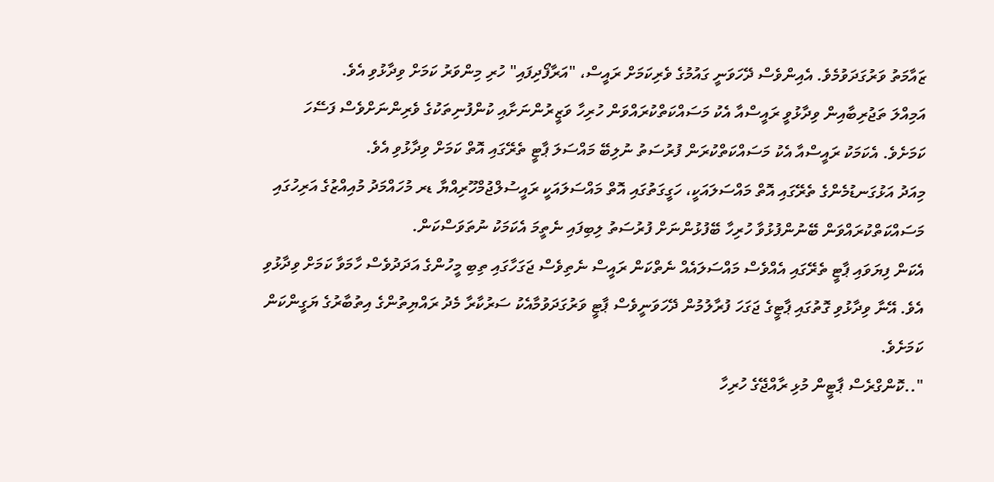ޒައާމަތު ވަރުގަދަވުމެވެ. އެއިންވެސް ދޭހަވަނީ ގައުމުގެ ވެރިކަމަށް ރައީސް، "އަރާފޯދިފައި" ހުރި މިންވަރު ކަމަށް ވިދާޅުވި އެވެ.
އަމިއްލަ ތަޖުރިބާއިން ވިދާޅުވީ ރައީސްއާ އެކު މަސައްކަތްކުރައްވަން ހުރިހާ ވަޒީރުންނަށާއި ކުންފުނިތަކުގެ ވެރިންނަށްވެސް ފަސޭހަ ކަމަށެވެ. އެކަމަކު ރައީސްއާ އެކު މަސައްކަތްކުރަން ފުރުސަތު ނުލިބޭ މައްސަލަ ޕާޓީ ތެރޭގައި އޮތް ކަމަށް ވިދާޅުވި އެވެ.
މިއަދު އަޅުގަނޑުމެންގެ ތެރޭގައި އޮތް މައްސަލައަކީ، ހަގީގަތުގައި އޮތް މައްސަލައަކީ ރައީސުލްޖުމްހޫރިއްޔާ ޑރ މުހައްމަދު މުއިއްޒުގެ އަރިހުގައި މަސައްކަތްކުރައްވަން ބޭނުންފުޅުވާ ހުރިހާ ބޭފުޅުންނަށް ފުރުސަތު ލިބިފައި ނެތީމަ އެކަމަކު ނުތަވަސްކަން.
އެކަން ފިޔަވައި ޕާޓީ ތެރޭގައި އެއްވެސް މައްސަލައެއް ނެތްކަން ރައީސް ނެތިވެސް ޖަގަހާގައި ތިބި މީހުންގެ އަދަދުވެސް ހާމަވާ ކަމަށް ވިދާޅުވި އެވެ. އޭނާ ވިދާޅުވި ގޮތުގައި ޕާޓީގެ ޖަގަހަ ފުރާލުމުން ދޭހަވަނީވެސް ޕާޓީ ވަރުގަދަވުމާއެކު ސަރުކާރާ މެދު ރައްޔިތުންގެ އިތުބާރުގެ ޔަގީންކަން ކަމަށެވެ.
"..ކޮންގްރެސް ޕާޓީން މުޅި ރާއްޖޭގެ ހުރިހާ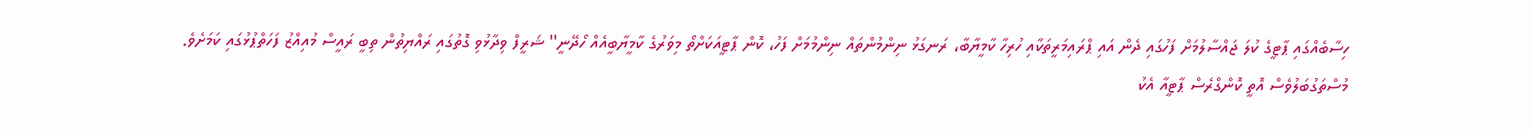ހިސާބެއްގައި ޕާޓީގެ ކުލަ ޖައްސާލުމަށް ފަހުގައި ދެން އައި ޕްރައިމަރީތަކާއި ހުރިހާ ކާމީޔާބާ، ރަނގަޅު ނިންމުންތައް ނިންމުމަށް ފަހު، ކޮން ޕާޓީއަކަށްތޯ މިވަރުގެ ކާމީޔާބީއެއް ހޯދޭނީ'' ޝަރީފް ވިދާޅުވި ގޮތުގައި ރައްޔިތުން ތިބީ ރައީސް މުއިއްޒު ފަހަތްޕުޅުގައި ކަމަށެވެ.
މުސްތަގުބަލުވެސް އޮތީ ކޮންގްރެސް ޕާޓީއާ އެކު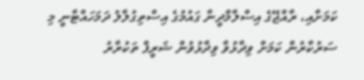ކަމަށާއި، ރާއްޖޭގެ އިސްލާމްދީނާ ގައުމުގެ އިސްތިގުލާލު ދަމަހައްޓާނީ މި ސަރުކާރުން ކަމަށް ވިދާޅުވާ ވިދާޅުވުން ޝަރީފް ތަކުރާރު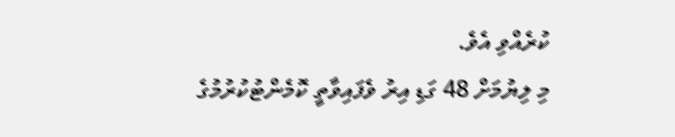ކުރެއްވި އެވެ.
މި ލިޔުމަށް 48 ގަޑި އިރު ވެފައިވާތީ ކޮމެންޓުކުރުމުގެ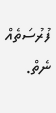ފުރުސަތެއް ނެތް.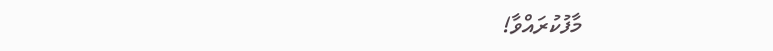މާފުކުރައްވާ!